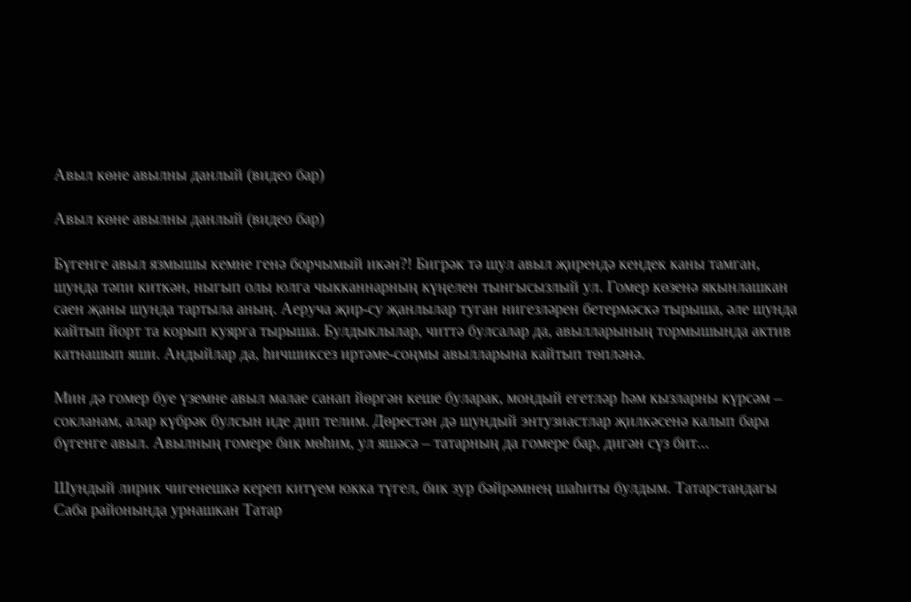Авыл көне авылны данлый (видео бар)

Авыл көне авылны данлый (видео бар)

Бүгенге авыл язмышы кемне генә борчымый икән?! Бигрәк тә шул авыл җирендә кендек каны тамган, шунда тәпи киткән, ныгып олы юлга чыкканнарның күңелен тынгысызлый ул. Гомер көзенә якынлашкан саен җаны шунда тартыла аның. Аеруча җир-су җанлылар туган нигезләрен бетермәскә тырыша, әле шунда кайтып йорт та корып куярга тырыша. Булдыклылар, читтә булсалар да, авылларының тормышында актив катнашып яши. Андыйлар да, һичшиксез иртәме-соңмы авылларына кайтып төпләнә.

Мин дә гомер буе үземне авыл малае санап йөргән кеше буларак, мондый егетләр һәм кызларны күрсәм – сокланам, алар күбрәк булсын иде дип телим. Дөрестән дә шундый энтузиастлар җилкәсенә калып бара бүгенге авыл. Авылның гомере бик мөһим, ул яшәсә – татарның да гомере бар, дигән сүз бит...

Шундый лирик чигенешкә кереп китүем юкка түгел, бик зур бәйрәмнең шаһиты булдым. Татарстандагы Саба районында урнашкан Татар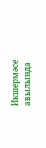Икшермәсе авылында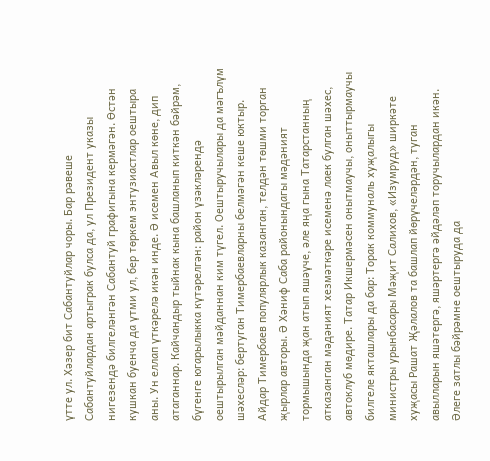үтте ул. Хәзер бит Сабантуйлар чоры. Бар рәвеше Сабантуйлардан артыграк булса да, ул Президент указы нигезендә билгеләнгән Сабантуй графигына кермәгән. Өстән кушкан буенча да үтми ул, бер төркем энтузиастлар оештыра аны. Ун еллап үткәрелә икән инде. Ә исемен Авыл көне, дип атаганнар. Кайчандыр тыйнак кына башланып киткән бәйрәм, бүгенге югарылыкка күтәрелгән: район үзәкләрендә оештырылган мәйданнан ким түгел. Оештыручылары да мәгълүм шәхесләр: бертуган Тимербаевларны белмәгән кеше юктыр. Айдар Тимербаев популярлык казанган, телдән төшми торган җырлар авторы. Ә Хәниф Саба районындагы мәдәният тормышында җан атып яшәүче, әле яңа гына Татарстанның атказанган мәдәният хезмәткәре исеменә лаек булган шәхес, автоклуб мөдире. Татар Икшермәсен онытмаучы, оныттырмаучы билгеле якташлары да бар: Торак коммуналь хуҗалыгы министры урынбасары Мәҗит Салихов, «Изумруд» ширкәте хуҗасы Рашат Җәлалов та башлап йөрүчеләрдән, туган авылларын яшәтергә, яшәртергә әйдәләп торучылардан икән. Әлеге затлы бәйрәмне оештыруда да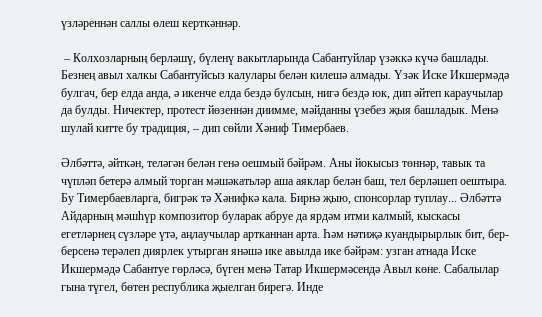үзләреннән саллы өлеш керткәннәр.

 – Колхозларның берләшү, бүленү вакытларында Сабантуйлар үзәккә күчә башлады. Безнең авыл халкы Сабантуйсыз калулары белән килешә алмады. Үзәк Иске Икшермәдә булгач, бер елда анда, ә икенче елда бездә булсын, нигә бездә юк, дип әйтеп караучылар да булды. Ничектер, протест йөзеннән диимме, мәйданны үзебез җыя башладык. Менә шулай китте бу традиция, – дип сөйли Хәниф Тимербаев.

Әлбәттә, әйткән, теләгән белән генә оешмый бәйрәм. Аны йокысыз төннәр, тавык та чүпләп бетерә алмый торган мәшәкатьләр аша аяклар белән баш, тел берләшеп оештыра. Бу Тимербаевларга, бигрәк тә Хәнифкә кала. Бирнә җыю, спонсорлар туплау... Әлбәттә Айдарның мәшһүр композитор буларак абруе да ярдәм итми калмый, кыскасы егетләрнең сүзләре үтә, аңлаучылар артканнан арта. Һәм нәтиҗә куандырырлык бит, бер-берсенә терәлеп диярлек утырган янәшә ике авылда ике бәйрәм: узган атнада Иске Икшермәдә Сабантуе гөрләсә, бүген менә Татар Икшермәсендә Авыл көне. Сабалылар гына түгел, бөтен республика җыелган бирегә. Инде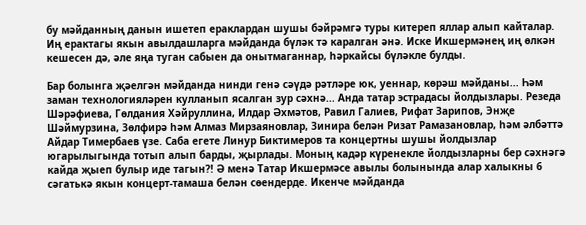бу мәйданның данын ишетеп ераклардан шушы бәйрәмгә туры китереп яллар алып кайталар. Иң ерактагы якын авылдашларга мәйданда бүләк тә каралган әнә. Иске Икшермәнең иң өлкән кешесен дә, әле яңа туган сабыен да онытмаганнар, һәркайсы бүләкле булды.

Бар болынга җәелгән мәйданда нинди генә сәүдә рәтләре юк, уеннар, көрәш мәйданы... Һәм заман технологияләрен кулланып ясалган зур сәхнә... Анда татар эстрадасы йолдызлары. Резеда Шәрәфиева, Гөлдания Хәйруллина, Илдар Әхмәтов, Равил Галиев, Рифат Зарипов, Энҗе Шәймурзина, Зөлфирә һәм Алмаз Мирзаяновлар, Зинира белән Ризат Рамазановлар, һәм әлбәттә Айдар Тимербаев үзе. Саба егете Линур Биктимеров та концертны шушы йолдызлар югарылыгында тотып алып барды, җырлады. Моның кадәр күренекле йолдызларны бер сәхнәгә кайда җыеп булыр иде тагын?! Ә менә Татар Икшермәсе авылы болынында алар халыкны 6 сәгатькә якын концерт-тамаша белән сөендерде. Икенче мәйданда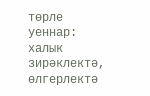төрле уеннар: халык зирәклектә, өлгерлектә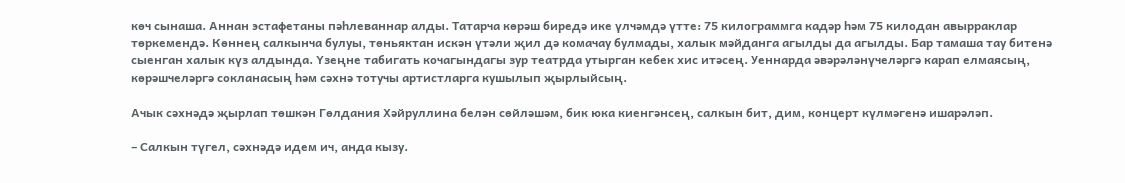көч сынаша. Аннан эстафетаны пәһлеваннар алды. Татарча көрәш биредә ике үлчәмдә үтте: 75 килограммга кадәр һәм 75 килодан авырраклар төркемендә. Көннең салкынча булуы, төньяктан искән үтәли җил дә комачау булмады, халык мәйданга агылды да агылды. Бар тамаша тау битенә сыенган халык күз алдында. Үзеңне табигать кочагындагы зур театрда утырган кебек хис итәсең. Уеннарда әвәрәләнүчеләргә карап елмаясың, көрәшчеләргә сокланасың һәм сәхнә тотучы артистларга кушылып җырлыйсың.

Ачык сәхнәдә җырлап төшкән Гөлдания Хәйруллина белән сөйләшәм, бик юка киенгәнсең, салкын бит, дим, концерт күлмәгенә ишарәләп.

– Салкын түгел, сәхнәдә идем ич, анда кызу.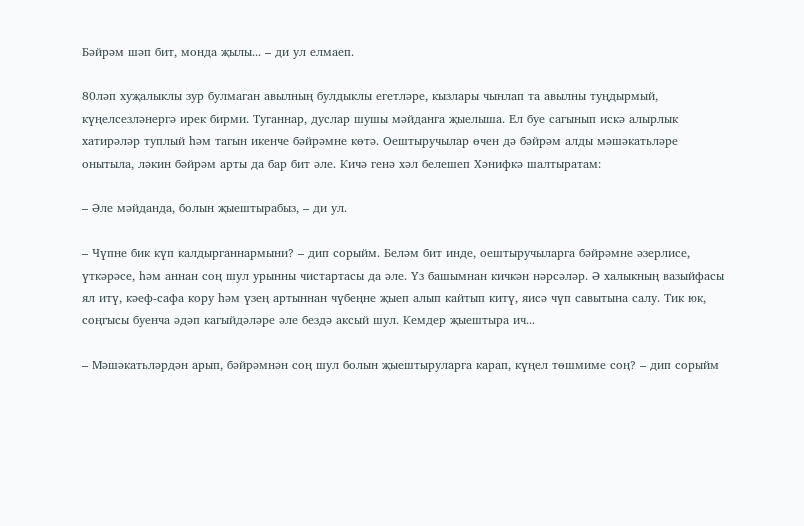Бәйрәм шәп бит, монда җылы... – ди ул елмаеп.

80ләп хуҗалыклы зур булмаган авылның булдыклы егетләре, кызлары чынлап та авылны туңдырмый, күңелсезләнергә ирек бирми. Туганнар, дуслар шушы мәйданга җыелыша. Ел буе сагынып искә алырлык хатирәләр туплый һәм тагын икенче бәйрәмне көтә. Оештыручылар өчен дә бәйрәм алды мәшәкатьләре онытыла, ләкин бәйрәм арты да бар бит әле. Кичә генә хәл белешеп Хәнифкә шалтыратам:

– Әле мәйданда, болын җыештырабыз, – ди ул.

– Чүпне бик күп калдырганнармыни? – дип сорыйм. Беләм бит инде, оештыручыларга бәйрәмне әзерлисе, үткәрәсе, һәм аннан соң шул урынны чистартасы да әле. Үз башымнан кичкән нәрсәләр. Ә халыкның вазыйфасы ял итү, кәеф-сафа кору һәм үзең артыннан чүбеңне җыеп алып кайтып китү, яисә чүп савытына салу. Тик юк, соңгысы буенча әдәп кагыйдәләре әле бездә аксый шул. Кемдер җыештыра ич...

– Мәшәкатьләрдән арып, бәйрәмнән соң шул болын җыештыруларга карап, күңел төшмиме соң? – дип сорыйм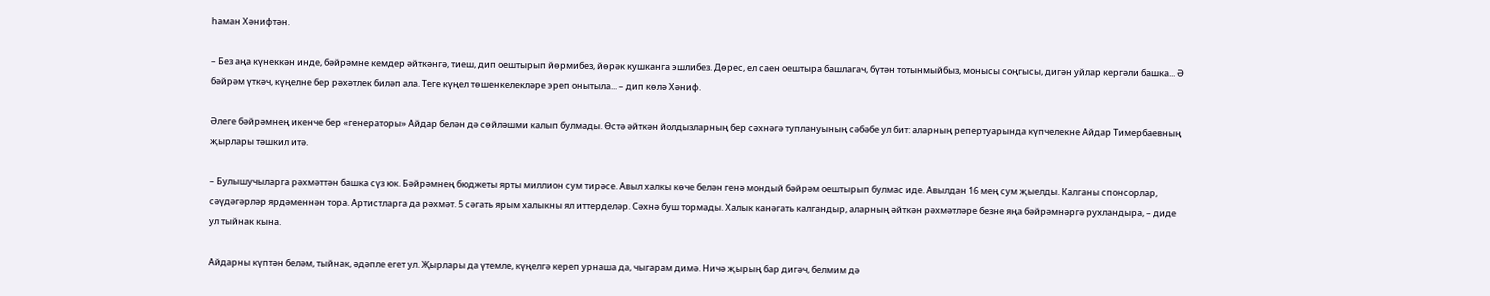һаман Хәнифтән.

– Без аңа күнеккән инде, бәйрәмне кемдер әйткәнгә, тиеш, дип оештырып йөрмибез, йөрәк кушканга эшлибез. Дөрес, ел саен оештыра башлагач, бүтән тотынмыйбыз, монысы соңгысы, дигән уйлар кергәли башка... Ә бәйрәм үткәч, күңелне бер рәхәтлек биләп ала. Теге күңел төшенкелекләре эреп онытыла... – дип көлә Хәниф.

Әлеге бәйрәмнең икенче бер «генераторы» Айдар белән дә сөйләшми калып булмады. Өстә әйткән йолдызларның бер сәхнәгә туплануының сәбәбе ул бит: аларның репертуарында күпчелекне Айдар Тимербаевның җырлары тәшкил итә.

– Булышучыларга рәхмәттән башка сүз юк. Бәйрәмнең бюджеты ярты миллион сум тирәсе. Авыл халкы көче белән генә мондый бәйрәм оештырып булмас иде. Авылдан 16 мең сум җыелды. Калганы спонсорлар, сәүдәгәрләр ярдәменнән тора. Артистларга да рәхмәт. 5 сәгать ярым халыкны ял иттерделәр. Сәхнә буш тормады. Халык канәгать калгандыр, аларның әйткән рәхмәтләре безне яңа бәйрәмнәргә рухландыра, – диде ул тыйнак кына.

Айдарны күптән беләм, тыйнак, әдәпле егет ул. Җырлары да үтемле, күңелгә кереп урнаша да, чыгарам димә. Ничә җырың бар дигәч, белмим дә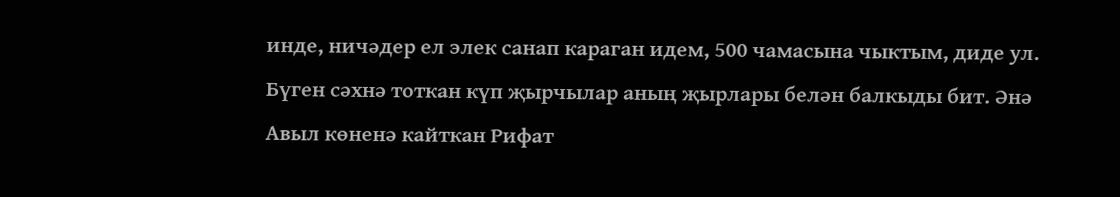инде, ничәдер ел элек санап караган идем, 500 чамасына чыктым, диде ул. Бүген сәхнә тоткан күп җырчылар аның җырлары белән балкыды бит. Әнә Авыл көненә кайткан Рифат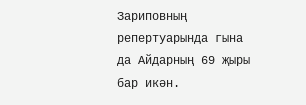Зариповның репертуарында гына да Айдарның 69 җыры бар икән.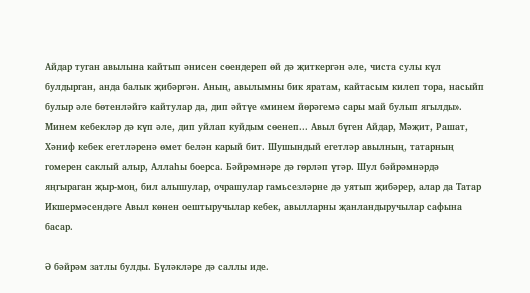Айдар туган авылына кайтып әнисен сөендереп өй дә җиткергән әле, чиста сулы күл булдырган, анда балык җибәргән. Аның, авылымны бик яратам, кайтасым килеп тора, насыйп булыр әле бөтенләйгә кайтулар да, дип әйтүе «минем йөрәгемә сары май булып ягылды». Минем кебекләр дә күп әле, дип уйлап куйдым сөенеп... Авыл бүген Айдар, Мәҗит, Рашат, Хәниф кебек егетләренә өмет белән карый бит. Шушындый егетләр авылның, татарның гомерен саклый алыр, Аллаһы боерса. Бәйрәмнәре дә гөрләп үтәр. Шул бәйрәмнәрдә яңгыраган җыр-моң, бил алышулар, очрашулар гамьсезләрне дә уятып җибәрер, алар да Татар Икшермәсендәге Авыл көнен оештыручылар кебек, авылларны җанландыручылар сафына басар.

Ә бәйрәм затлы булды. Бүләкләре дә саллы иде.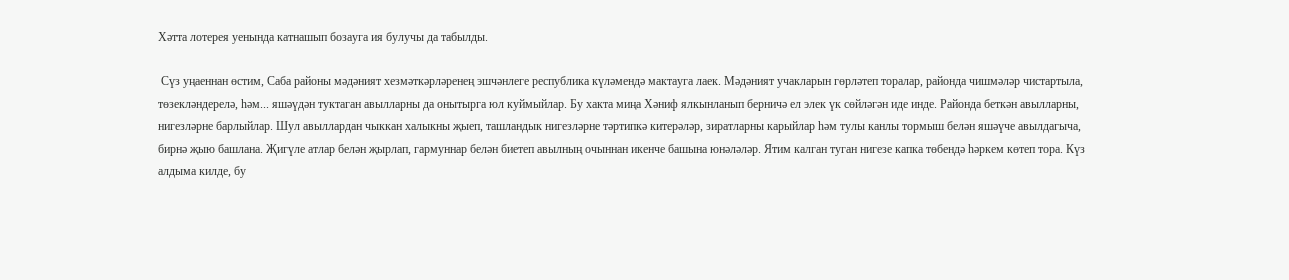Хәтта лотерея уенында катнашып бозауга ия булучы да табылды.

 Сүз уңаеннан өстим, Саба районы мәдәният хезмәткәрләренең эшчәнлеге республика күләмендә мактауга лаек. Мәдәният учакларын гөрләтеп торалар, районда чишмәләр чистартыла, төзекләндерелә, һәм... яшәүдән туктаган авылларны да онытырга юл куймыйлар. Бу хакта миңа Хәниф ялкынланып берничә ел элек үк сөйләгән иде инде. Районда беткән авылларны, нигезләрне барлыйлар. Шул авыллардан чыккан халыкны җыеп, ташландык нигезләрне тәртипкә китерәләр, зиратларны карыйлар һәм тулы канлы тормыш белән яшәүче авылдагыча, бирнә җыю башлана. Җигүле атлар белән җырлап, гармуннар белән биетеп авылның очыннан икенче башына юнәләләр. Ятим калган туган нигезе капка төбендә һәркем көтеп тора. Күз алдыма килде, бу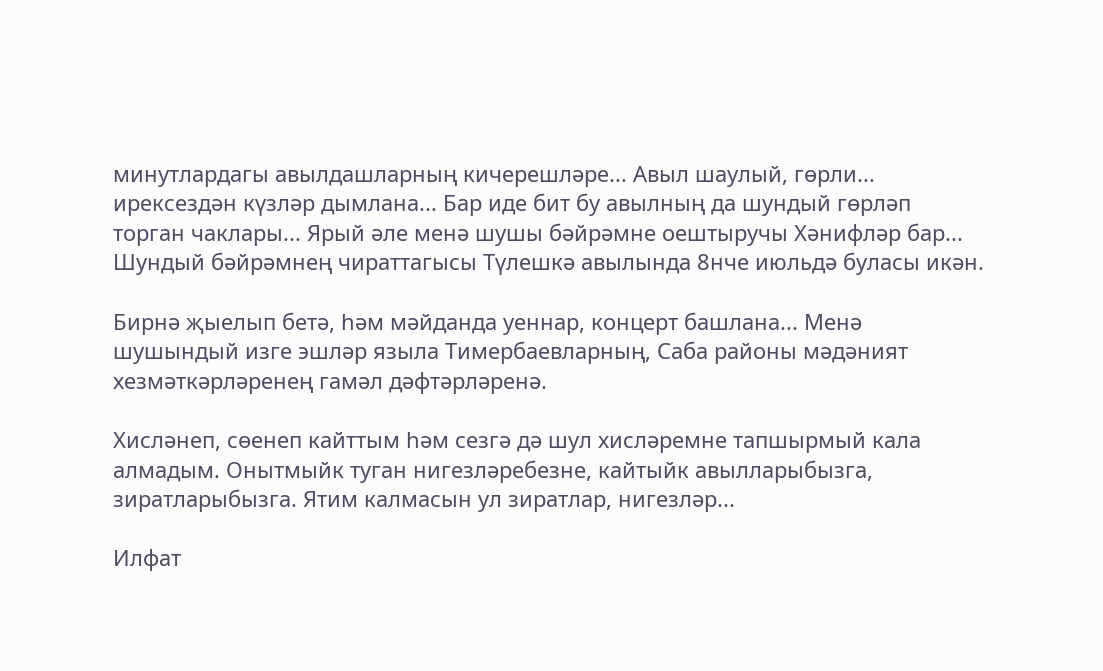минутлардагы авылдашларның кичерешләре... Авыл шаулый, гөрли... ирексездән күзләр дымлана... Бар иде бит бу авылның да шундый гөрләп торган чаклары... Ярый әле менә шушы бәйрәмне оештыручы Хәнифләр бар... Шундый бәйрәмнең чираттагысы Түлешкә авылында 8нче июльдә буласы икән.

Бирнә җыелып бетә, һәм мәйданда уеннар, концерт башлана... Менә шушындый изге эшләр языла Тимербаевларның, Саба районы мәдәният хезмәткәрләренең гамәл дәфтәрләренә.

Хисләнеп, сөенеп кайттым һәм сезгә дә шул хисләремне тапшырмый кала алмадым. Онытмыйк туган нигезләребезне, кайтыйк авылларыбызга, зиратларыбызга. Ятим калмасын ул зиратлар, нигезләр...

Илфат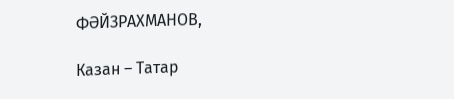ФӘЙЗРАХМАНОВ,

Казан – Татар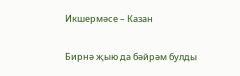Икшермәсе – Казан

Бирнә җыю да бәйрәм булды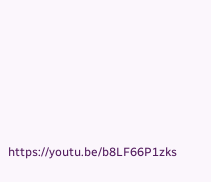https://youtu.be/b8LF66P1zks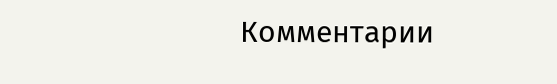Комментарии